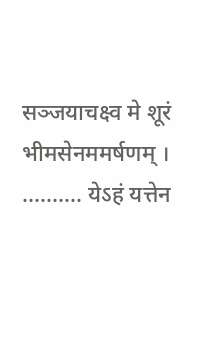सञ्जयाचक्ष्व मे शूरं भीमसेनममर्षणम् । .......... येऽहं यत्तेन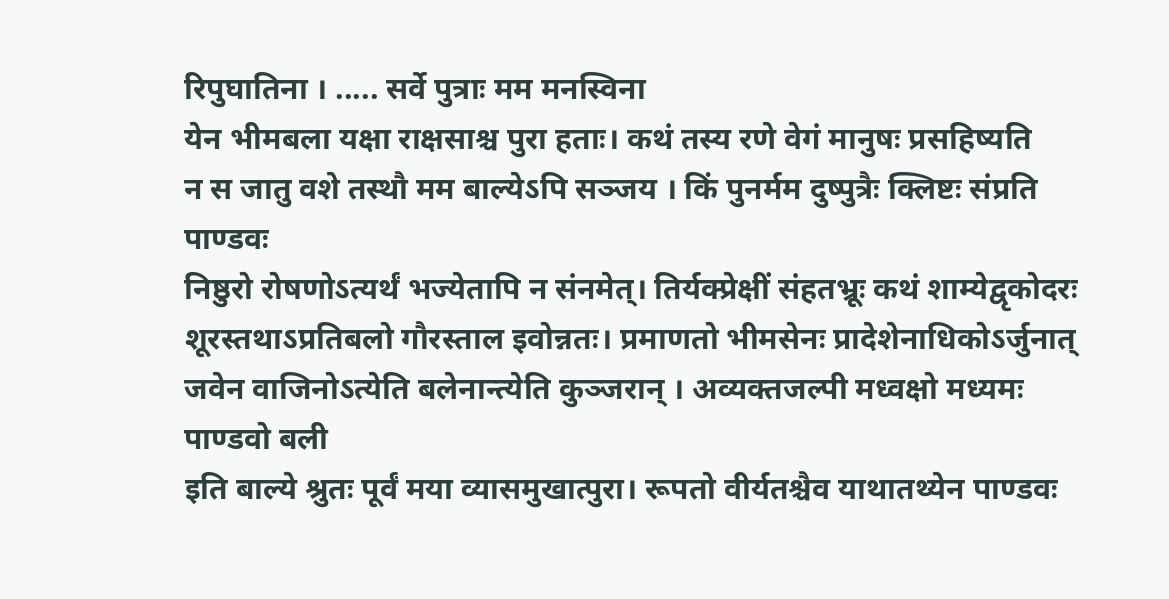रिपुघातिना । ..... सर्वे पुत्राः मम मनस्विना
येन भीमबला यक्षा राक्षसाश्च पुरा हताः। कथं तस्य रणे वेगं मानुषः प्रसहिष्यति
न स जातु वशे तस्थौ मम बाल्येऽपि सञ्जय । किं पुनर्मम दुष्पुत्रैः क्लिष्टः संप्रति पाण्डवः
निष्ठुरो रोषणोऽत्यर्थं भज्येतापि न संनमेत्। तिर्यक्प्रेक्षीं संहतभ्रूः कथं शाम्येद्वृकोदरः
शूरस्तथाऽप्रतिबलो गौरस्ताल इवोन्नतः। प्रमाणतो भीमसेनः प्रादेशेनाधिकोऽर्जुनात्
जवेन वाजिनोऽत्येति बलेनान्त्येति कुञ्जरान् । अव्यक्तजल्पी मध्वक्षो मध्यमः पाण्डवो बली
इति बाल्ये श्रुतः पूर्वं मया व्यासमुखात्पुरा। रूपतो वीर्यतश्चैव याथातथ्येन पाण्डवः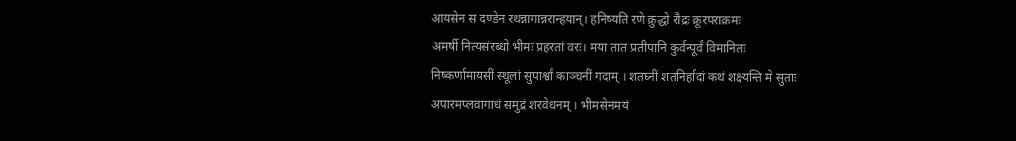आयसेन स दण्डेन रथन्नागान्नरान्हयान्। हनिष्यति रणे क्रुद्धो रौद्रः क्रूरपराक्रमः
अमर्षी नित्यसंरब्धो भीमः प्रहरतां वरः। मया तात प्रतीपानि कुर्वन्पूर्वं विमानितः
निष्कर्णामायसीं स्थूलां सुपार्श्वां काञ्चनीं गदाम् । शतघ्नीं शतनिर्हादां कथं शक्ष्यन्ति मे सुताः
अपारमप्लवागाधं समुद्रं शरवेधनम् । भीमसेनमयं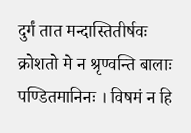दुर्गं तात मन्दास्तितीर्षवः
क्रोशतो मे न श्रृण्वन्ति बालाः पण्डितमानिनः । विषमं न हि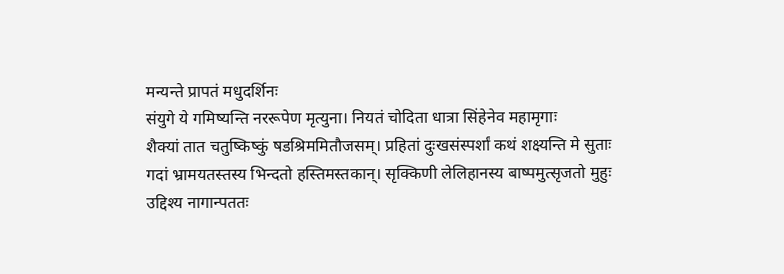मन्यन्ते प्रापतं मधुदर्शिनः
संयुगे ये गमिष्यन्ति नररूपेण मृत्युना। नियतं चोदिता धात्रा सिंहेनेव महामृगाः
शैक्यां तात चतुष्किष्कुं षडश्रिममितौजसम्। प्रहितां दुःखसंस्पर्शां कथं शक्ष्यन्ति मे सुताः
गदां भ्रामयतस्तस्य भिन्दतो हस्तिमस्तकान्। सृक्किणी लेलिहानस्य बाष्पमुत्सृजतो मुहुः
उद्दिश्य नागान्पततः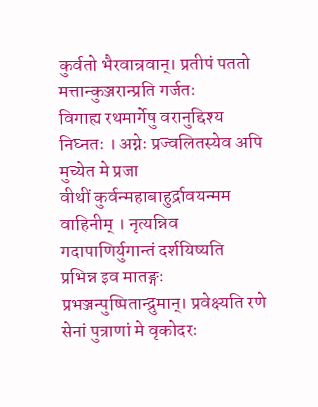कुर्वतो भैरवान्रवान्। प्रतीपं पततो मत्तान्कुञ्जरान्प्रति गर्जतः
विगाह्य रथमार्गेषु वरानुद्दिश्य निघ्नतः । अग्नेः प्रज्वलितस्येव अपि मुच्येत मे प्रजा
वीथीं कुर्वन्महाबाहुर्द्रावयन्मम वाहिनीम् । नृत्यन्निव गदापाणिर्युगान्तं दर्शयिष्यति
प्रभिन्न इव मातङ्गः प्रभञ्जन्पुष्पितान्द्रुमान्। प्रवेक्ष्यति रणे सेनां पुत्राणां मे वृकोदरः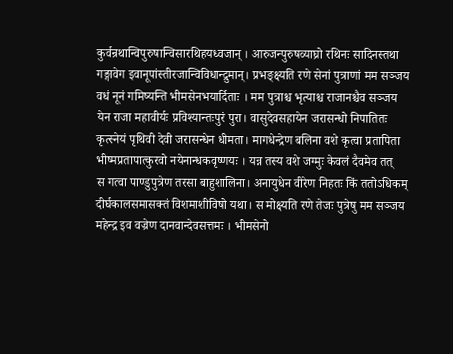कुर्वन्रथान्विपुरुषान्विसारथिहयध्वजान् । आरुजन्पुरुषव्याघ्रो रथिनः सादिनस्तथा
गङ्गावेग इवानूपांस्तीरजान्विविधान्द्रुमान्। प्रभङ्क्ष्यति रणे सेनां पुत्राणां मम सञ्जय
वधं नूनं गमिष्यन्ति भीमसेनभयार्दिताः । मम पुत्राश्च भृत्याश्च राजानश्चैव सञ्जय
येन राजा महावीर्यः प्रविश्यान्तःपुरं पुरा। वासुदेवसहायेन जरासन्धो निपातितः
कृत्स्नेयं पृथिवी देवी जरासन्धेन धीमता। मागधेन्द्रेण बलिना वशे कृत्वा प्रतापिता
भीष्मप्रतापात्कुरवो नयेनान्धकवृष्णयः । यन्न तस्य वशे जग्मुः केवलं दैवमेव तत्
स गत्वा पाण्डुपुत्रेण तरसा बाहुशालिना। अनायुधेन वीरेण निहतः किं ततोऽधिकम्
दीर्घकालसमासक्तं विशमाशीविषो यथा। स मोक्ष्यति रणे तेजः पुत्रेषु मम सञ्जय
महेन्द्र इव वज्रेण दानवान्देवसत्तमः । भीमसेनो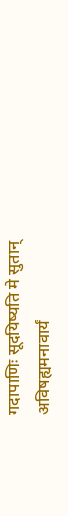गदापाणिः सूदयिष्यति मे सुतान्
अविषह्यमनावार्यं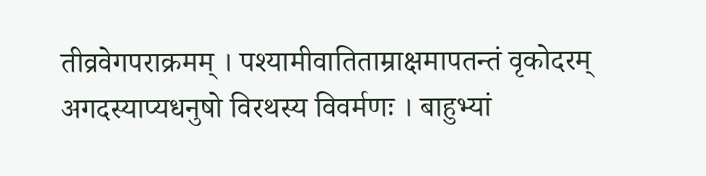तीव्रवेगपराक्रमम् । पश्यामीवातिताम्राक्षमापतन्तं वृकोदरम्
अगदस्याप्यधनुषो विरथस्य विवर्मणः । बाहुभ्यां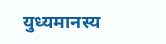युध्यमानस्य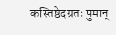कस्तिष्ठेदग्रतः पुमान्